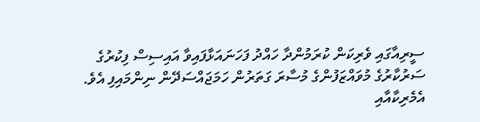ސީރިއާގައި ވެރިކަން ކުރަމުންދާ ހައްދު ފަހަނައަޅާފައިވާ އައިސިސް ފިކުރުގެ ސަރުކާރުގެ މުވައްޒަފުންގެ މުސާރަ ގަތަރުން ހަމަޖައްސަދޭން ނިންމައިފި އެވެ.
އެމެރިކާއާއި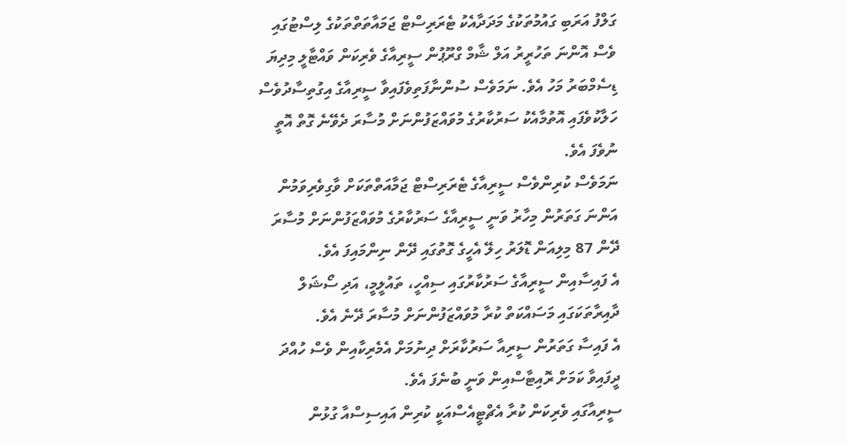ގަލްފު އަރަބި ގައުމުތަކުގެ މަދަދާއެކު ޓެރަރިސްޓް ޖަމައާތަތްތަކުގެ ލިސްޓުގައި ވެސް އޮންނަ ތަހުރީރު އަލް ޝާމް ގްރޫޕުން ސީރިއާގެ ވެރިކަން ވައްޓާލީ މިދިޔަ ޑިސެމްބަރު މަހު އެވެ. ނަމަވެސް ސުންނާފަތިވެފައިވާ ސީރިއާގެ އިގުތިސާދުވެސް ހަލާކުވެފައި އޮތުމާއެކު ސަރުކާރުގެ މުވައްޒަފުންނަށް މުސާރަ ދެވޭނެ ގޮތް އޮތީ ނުވެފަ އެވެ.
ނަމަވެސް ކުރިންވެސް ސީރިއާގެ ޓެރަރިސްޓް ޖަމާއަތްތަކަށް ވާގިވެރިވަމުން އަންނަ ގަތަރުން މިހާރު ވަނީ ސީރިއާގެ ސަރުކާރުގެ މުވައްޒަފުންނަށް މުސާރަ ދޭން 87 މިލިއަން ޑޮލަރު ހިލޭ އެހީގެ ގޮތުގައި ދޭން ނިންމައިފަ އެވެ.
އެ ފައިސާއިން ސީރިއާގެ ސަރުކާރުގައި ސިއްހީ، ތައުލީމީ، އަދި ސޯޝަލް ދާއިރާތަކަގައި މަސައްކަތް ކުރާ މުވައްޒަފުންނަށް މުސާރަ ދޭނެ އެވެ.
އެ ފައިސާ ގަތަރުން ސީރިއާ ސަރުކާރަށް ދިނުމަށް އެމެރިކާއިން ވެސް ހުއްދަ ދީފައިވާ ކަމަށް ރޮއިޓާސްއިން ވަނީ ބުނެފަ އެވެ.
ސީރިއާގައި ވެރިކަން ކުރާ އެޗްޓީއެސްއަކީ ކުރިން އައިސިސްއާ ގުޅުން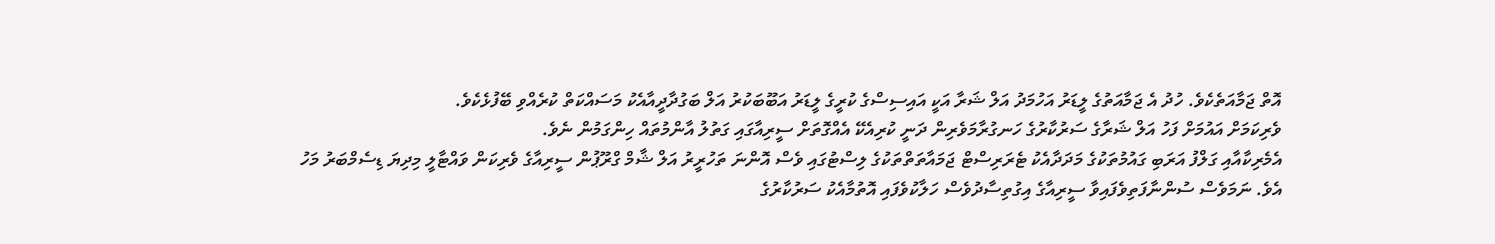އޮތް ޖަމާއަތެކެވެ. ހުދު އެ ޖަމާއަތުގެ ލީޑަރު އަހުމަދު އަލް ޝަރާ އަކީ އައިސިސްގެ ކުރީގެ ލީޑަރު އަބޫބަކުރު އަލް ބަގުދާދީއާއެކު މަސައްކަތް ކުރެއްވި ބޭފުޅެކެވެ.
ވެރިކަމަށް އައުމަށް ފަހު އަލް ޝަރާގެ ސަރުކާރުގެ ހަނގުރާމަވެރިން ދަނީ ކުރިއެކޭ އެއްގޮތަށް ސީރިއާގައި ގަތުލު އާންމުތައް ހިންގަމުން ނެވެ.
އެމެރިކާއާއި ގަލްފު އަރަބި ގައުމުތަކުގެ މަދަދާއެކު ޓެރަރިސްޓް ޖަމައާތަތްތަކުގެ ލިސްޓުގައި ވެސް އޮންނަ ތަހުރީރު އަލް ޝާމް ގްރޫޕުން ސީރިއާގެ ވެރިކަން ވައްޓާލީ މިދިޔަ ޑިސެމްބަރު މަހު އެވެ. ނަމަވެސް ސުންނާފަތިވެފައިވާ ސީރިއާގެ އިގުތިސާދުވެސް ހަލާކުވެފައި އޮތުމާއެކު ސަރުކާރުގެ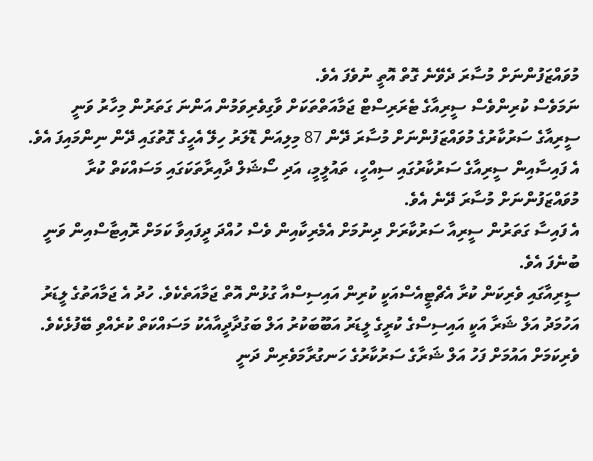މުވައްޒަފުންނަށް މުސާރަ ދެވޭނެ ގޮތް އޮތީ ނުވެފަ އެވެ.
ނަމަވެސް ކުރިންވެސް ސީރިއާގެ ޓެރަރިސްޓް ޖަމާއަތްތަކަށް ވާގިވެރިވަމުން އަންނަ ގަތަރުން މިހާރު ވަނީ ސީރިއާގެ ސަރުކާރުގެ މުވައްޒަފުންނަށް މުސާރަ ދޭން 87 މިލިއަން ޑޮލަރު ހިލޭ އެހީގެ ގޮތުގައި ދޭން ނިންމައިފަ އެވެ.
އެ ފައިސާއިން ސީރިއާގެ ސަރުކާރުގައި ސިއްހީ، ތައުލީމީ، އަދި ސޯޝަލް ދާއިރާތަކަގައި މަސައްކަތް ކުރާ މުވައްޒަފުންނަށް މުސާރަ ދޭނެ އެވެ.
އެ ފައިސާ ގަތަރުން ސީރިއާ ސަރުކާރަށް ދިނުމަށް އެމެރިކާއިން ވެސް ހުއްދަ ދީފައިވާ ކަމަށް ރޮއިޓާސްއިން ވަނީ ބުނެފަ އެވެ.
ސީރިއާގައި ވެރިކަން ކުރާ އެޗްޓީއެސްއަކީ ކުރިން އައިސިސްއާ ގުޅުން އޮތް ޖަމާއަތެކެވެ. ހުދު އެ ޖަމާއަތުގެ ލީޑަރު އަހުމަދު އަލް ޝަރާ އަކީ އައިސިސްގެ ކުރީގެ ލީޑަރު އަބޫބަކުރު އަލް ބަގުދާދީއާއެކު މަސައްކަތް ކުރެއްވި ބޭފުޅެކެވެ.
ވެރިކަމަށް އައުމަށް ފަހު އަލް ޝަރާގެ ސަރުކާރުގެ ހަނގުރާމަވެރިން ދަނީ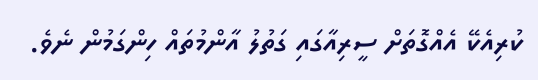ކުރިއެކޭ އެއްގޮތަށް ސީރިއާގައި ގަތުލު އާންމުތައް ހިންގަމުން ނެވެ.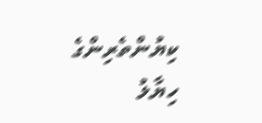ކިޔުންތެރިންގެ ހިޔާލު